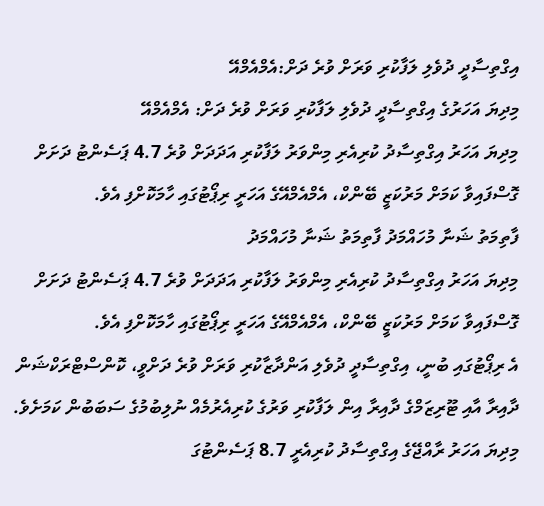އިގްތިސާދީ ދުވެލި ލަފާކުރި ވަރަށް ވުރެ ދަށް:އެމްއެމްއޭ
މިދިޔަ އަހަރުގެ އިގްތިސާދީ ދުވެލި ލަފާކުރި ވަރަށް ވުރެ ދަށް: އެމްއެމްއޭ
މިދިޔަ އަހަރު އިގްތިސާދު ކުރިއެރި މިންވަރު ލަފާކުރި އަދަދަށް ވުރެ 4.7 ޕަސެންޓު ދަށަށް ގޮސްފައިވާ ކަމަށް މަރުކަޒީ ބޭންކް، އެމްއެމްއޭގެ އަހަރީ ރިޕޯޓުގައި ހާމަކޮށްފި އެވެ.
ފާތިމަތު ޝަނާ މުހައްމަދު ފާތިމަތު ޝަނާ މުހައްމަދު
މިދިޔަ އަހަރު އިގްތިސާދު ކުރިއެރި މިންވަރު ލަފާކުރި އަދަދަށް ވުރެ 4.7 ޕަސެންޓު ދަށަށް ގޮސްފައިވާ ކަމަށް މަރުކަޒީ ބޭންކް، އެމްއެމްއޭގެ އަހަރީ ރިޕޯޓުގައި ހާމަކޮށްފި އެވެ.
އެ ރިޕޯޓުގައި ބުނީ، އިގްތިސާދީ ދުވެލި އަންދާޒާކުރި ވަރަށް ވުރެ ދަށްވީ، ކޮންސްޓްރަކްޝަން ދާއިރާ އާއި ޓޫރިޒަމްގެ ދާއިރާ އިން ލަފާކުރި ވަރުގެ ކުރިއެރުމެއް ނުލިބުމުގެ ސަބަބުން ކަމަށެވެ.
މިދިޔަ އަހަރު ރާއްޖޭގެ އިގްތިސާދު ކުރިއެރީ 8.7 ޕަސެންޓުގަ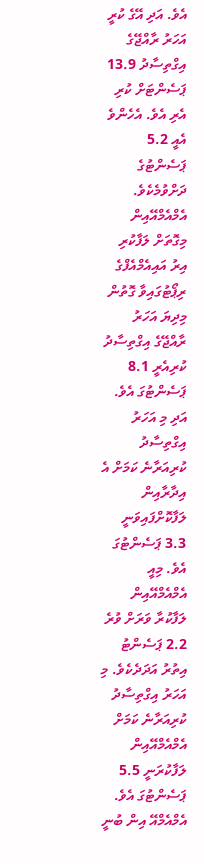އެވެ. އަދި އޭގެ ކުރީ އަހަރު ރާއްޖޭގެ އިގްތިސާދު 13.9 ޕަސެންޓަށް ކުރި އެރި އެވެ. އެހެންވެ އެއީ 5.2 ޕަސެންޓުގެ ދަށްވުމެކެވެ.
އެމްއެމްއޭއިން މިގޮތަށް ލަފާކުރި އިރު އައިއެމްއެފްގެ ރިޕޯޓުގައިވާ ގޮތުން މިދިޔަ އަހަރު ރާއްޖޭގެ އިގްތިސާދު ކުރިއެރީ 8.1 ޕަސެންޓުގަ އެވެ. އަދި މި އަހަރު އިގްތިސާދު ކުރިއަރާނެ ކަމަށް އެ އިދާރާއިން ލަފާކޮށްފައިވަނީ 3.3 ޕަސެންޓުގަ އެވެ. މިއީ އެމްއެމްއޭއިން ލަފާކުރާ ވަރަށް ވުރެ 2.2 ޕަސެންޓު އިތުރު އަދަދެކެވެ. މި އަހަރު އިގްތިސާދު ކުރިއަރާނެ ކަމަށް އެމްއެމްއޭއިން ލަފާކުރަނީ 5.5 ޕަސެންޓުގަ އެވެ.
އެމްއެމްއޭ އިން ބުނީ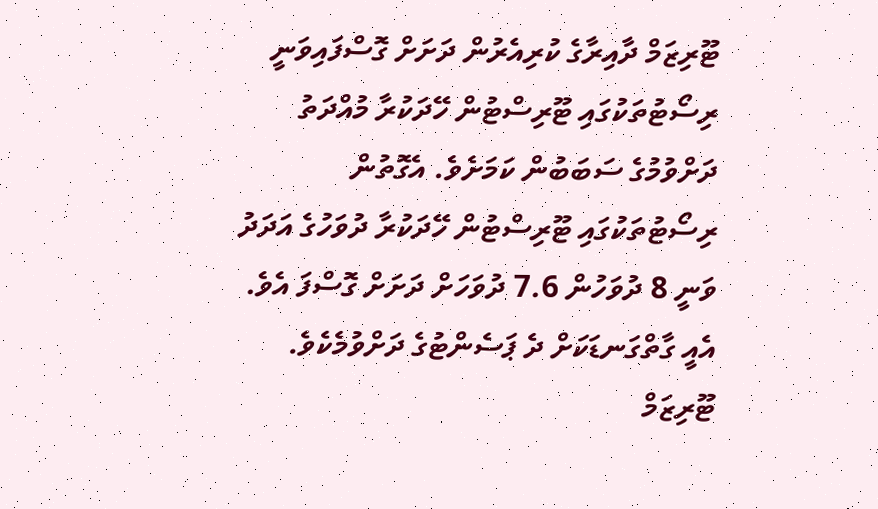ޓޫރިޒަމް ދާއިރާގެ ކުރިއެރުން ދަށަށް ގޮސްފައިވަނީ ރިސޯޓުތަކުގައި ޓޫރިސްޓުން ހޭދަކުރާ މުއްދަތު ދަށްވުމުގެ ސަބަބުން ކަމަށެވެ. އެގޮތުން ރިސޯޓުތަކުގައި ޓޫރިސްޓުން ހޭދަކުރާ ދުވަހުގެ އަދަދު ވަނީ 8 ދުވަހުން 7.6 ދުވަހަށް ދަށަށް ގޮސްފަ އެވެ. އެއީ ގާތްގަނޑަކަށް ދެ ޕަސެންޓުގެ ދަށްވުމެކެވެ.
ޓޫރިޒަމް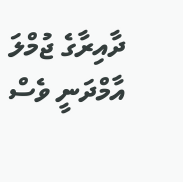ދާއިރާގެ ޖުމްލަ އާމްދަނީ ވެސް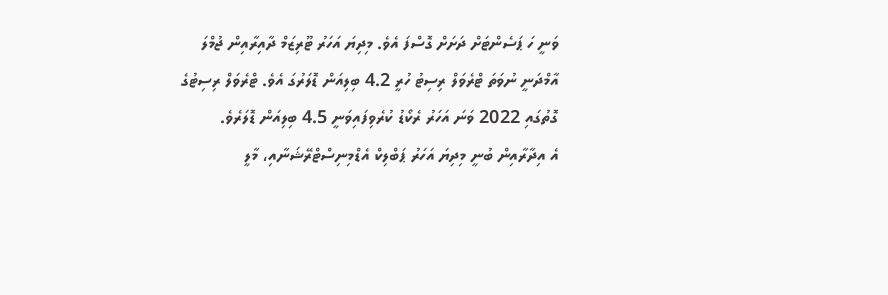ވަނީ ހަ ޕަސެންޓަށް ދަށަށް ގޮސްފަ އެވެ. މިދިޔަ އަހަރު ޓޫރިޒަމް ދާއިރާއިން ޖުމްލަ އާމްދަނީ ނުވަތަ ޓްރެވަލް ރިސިޓު ހުރީ 4.2 ބިލިއަން ޑޮލަރުގަ އެވެ. ޓްރެވަލް ރިސިޓުގެ ގޮތުގައި 2022 ވަނަ އަހަރު ރެކޯޑު ކުރެވިފައިވަނީ 4.5 ބިލިއަން ޑޮލަރެވެ.
އެ އިދާރާއިން ބުނީ މިދިޔަ އަހަރު ޕަބްލިކް އެޑްމިނިސްޓްރޭޝަނާއި، މާލީ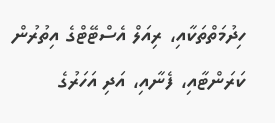ހިދުމަތްތަކާއި، ރިއަލް އެސްޓޭޓްގެ އިތުރުން ކަރަންޓާއި، ފެނާއި، އަދި އަހަރުގެ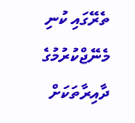ތެރޭގައި ކުނި މެނޭޖްކުރުމުގެ ދާއިރާތަކަށް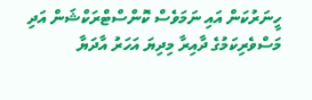ހީނަރުކަން އައި ނަމަވެސް ކޮންސްޓްރަކްޝަން އަދި މަސްވެރިކަމުގެ ދާއިރާ މިދިޔަ އަހަރު އާދަޔާ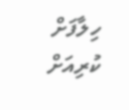ހިލާފަށް ކުރިއަށް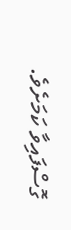ގޮސްފައިވާ ކަމަށެވެ.